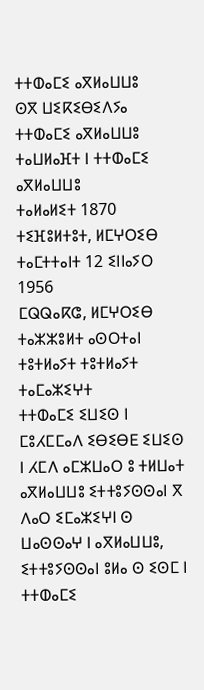ⵜⵜⵀⴰⵎⵉ ⴰⴳⵍⴰⵡⵡⵓ
ⵙⴳ ⵡⵉⴽⵉⴱⵉⴷⵢⴰ
ⵜⵜⵀⴰⵎⵉ ⴰⴳⵍⴰⵡⵡⵓ
ⵜⴰⵡⵍⴰⴼⵜ ⵏ ⵜⵜⵀⴰⵎⵉ ⴰⴳⵍⴰⵡⵡⵓ
ⵜⴰⵍⴰⵍⵉⵜ 1870
ⵜⵉⴼⵓⵍⵜⵓⵜ, ⵍⵎⵖⵔⵉⴱ
ⵜⴰⵎⵜⵜⴰⵏⵜ 12 ⵉⵏⵏⴰⵢⵔ 1956
ⵎⵕⵕⴰⴽⵛ, ⵍⵎⵖⵔⵉⴱ
ⵜⴰⵣⵣⵓⵍⵜ ⴰⵙⵔⵜⴰⵏ
ⵜⵓⵜⵍⴰⵢⵜ ⵜⵓⵜⵍⴰⵢⵜ ⵜⴰⵎⴰⵣⵉⵖⵜ
ⵜⵜⵀⴰⵎⵉ ⵉⵡⵉⵙ ⵏ ⵎⵓⵃⵎⵎⴰⴷ ⵉⴱⵉⴱⴹ ⵉⵡⵉⵙ ⵏ ⵃⵎⴷ ⴰⵎⵣⵡⴰⵔ ⵓ ⵜⵍⵡⴰⵜ ⴰⴳⵍⴰⵡⵡⵓ ⵉⵜⵜⵓⵢⵙⵙⴰⵏ ⴳ ⴷⴰⵔ ⵉⵎⴰⵣⵉⵖⵏ ⵙ ⵡⴰⵙⵙⴰⵖ ⵏ ⴰⴳⵍⴰⵡⵡⵓ, ⵉⵜⵜⵓⵢⵙⵙⴰⵏ ⵓⵍⴰ ⵙ ⵉⵙⵎ ⵏ ⵜⵜⵀⴰⵎⵉ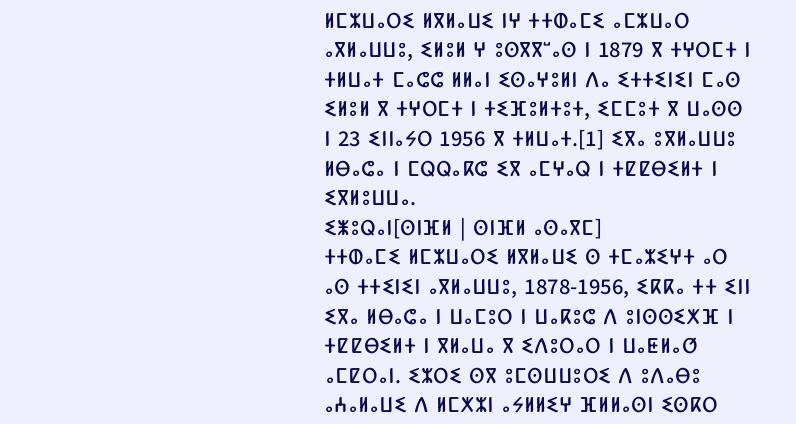ⵍⵎⵣⵡⴰⵔⵉ ⵍⴳⵍⴰⵡⵉ ⵏⵖ ⵜⵜⵀⴰⵎⵉ ⴰⵎⵣⵡⴰⵔ ⴰⴳⵍⴰⵡⵡⵓ, ⵉⵍⵓⵍ ⵖ ⵓⵙⴳⴳⵯⴰⵙ ⵏ 1879 ⴳ ⵜⵖⵔⵎⵜ ⵏ ⵜⵍⵡⴰⵜ ⵎⴰⵛⵛ ⵍⵍⴰⵏ ⵉⵙⴰⵖⵓⵍⵏ ⴷⴰ ⵉⵜⵜⵉⵏⵉⵏ ⵎⴰⵙ ⵉⵍⵓⵍ ⴳ ⵜⵖⵔⵎⵜ ⵏ ⵜⵉⴼⵓⵍⵜⵓⵜ, ⵉⵎⵎⵓⵜ ⴳ ⵡⴰⵙⵙ ⵏ 23 ⵉⵏⵏⴰⵢⵔ 1956 ⴳ ⵜⵍⵡⴰⵜ.[1] ⵉⴳⴰ ⵓⴳⵍⴰⵡⵡⵓ ⵍⴱⴰⵛⴰ ⵏ ⵎⵕⵕⴰⴽⵛ ⵉⴳ ⴰⵎⵖⴰⵕ ⵏ ⵜⵇⵇⴱⵉⵍⵜ ⵏ ⵉⴳⵍⵓⵡⵡⴰ.
ⵉⵥⵓⵕⴰⵏ[ⵙⵏⴼⵍ | ⵙⵏⴼⵍ ⴰⵙⴰⴳⵎ]
ⵜⵜⵀⴰⵎⵉ ⵍⵎⵣⵡⴰⵔⵉ ⵍⴳⵍⴰⵡⵉ ⵙ ⵜⵎⴰⵣⵉⵖⵜ ⴰⵔ ⴰⵙ ⵜⵜⵉⵏⵉⵏ ⴰⴳⵍⴰⵡⵡⵓ, 1878-1956, ⵉⴽⴽⴰ ⵜⵜ ⵉⵏⵏ ⵉⴳⴰ ⵍⴱⴰⵛⴰ ⵏ ⵡⴰⵎⵓⵔ ⵏ ⵡⴰⴽⵓⵛ ⴷ ⵓⵏⵙⵙⵉⵅⴼ ⵏ ⵜⵇⵇⴱⵉⵍⵜ ⵏ ⴳⵍⴰⵡⴰ ⴳ ⵉⴷⵓⵔⴰⵔ ⵏ ⵡⴰⵟⵍⴰⵚ ⴰⵎⵇⵔⴰⵏ. ⵉⵣⵔⵉ ⵙⴳ ⵓⵎⵙⵡⵡⵓⵔⵉ ⴷ ⵓⴷⴰⴱⵓ ⴰⵄⴰⵍⴰⵡⵉ ⴷ ⵍⵎⵅⵣⵏ ⴰⵢⵍⵍⵉⵖ ⴼⵍⵍⴰⵙⵏ ⵉⵙⴽⵔ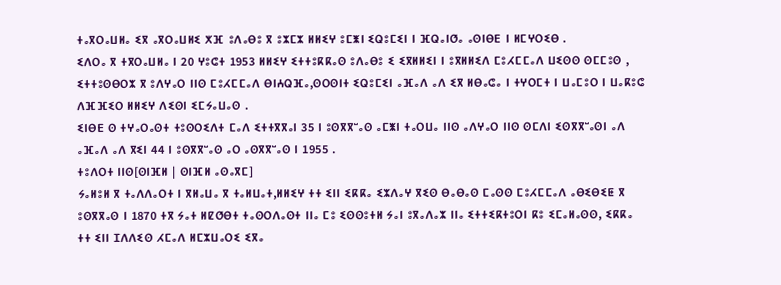ⵜⴰⴳⵔⴰⵡⵍⴰ ⵉⴳ ⴰⴳⵔⴰⵡⵍⵉ ⵅⴼ ⵓⴷⴰⴱⵓ ⴳ ⵓⵣⵎⵣ ⵍⵍⵉⵖ ⵓⵎⵥⵏ ⵉⵕⵓⵎⵉⵏ ⵏ ⴼⵕⴰⵏⵚⴰ ⴰⵙⵏⴱⴹ ⵏ ⵍⵎⵖⵔⵉⴱ .
ⵉⴷⵔⴰ ⴳ ⵜⴳⵔⴰⵡⵍⴰ ⵏ 20 ⵖⵓⵛⵜ 1953 ⵍⵍⵉⵖ ⵉⵜⵜⵓⴽⴽⴰⵙ ⵓⴷⴰⴱⵓ ⵉ ⵉⴳⵍⵍⵉⵏ ⵏ ⵓⴳⵍⵍⵉⴷ ⵎⵓⵃⵎⵎⴰⴷ ⵡⵉⵙⵙ ⵙⵎⵎⵓⵙ , ⵉⵜⵜⵓⵙⴱⵔⵣ ⴳ ⵓⴷⵖⴰⵔ ⵏⵏⵙ ⵎⵓⵃⵎⵎⴰⴷ ⴱⵏⵄⵕⴼⴰ,ⵙⵔⵙⵏⵜ ⵉⵕⵓⵎⵉⵏ ⴰⴼⴰⴷ ⴰⴷ ⵉⴳ ⵍⴱⴰⵛⴰ ⵏ ⵜⵖⵔⵎⵜ ⵏ ⵡⴰⵎⵓⵔ ⵏ ⵡⴰⴽⵓⵛ ⴷⴼⴼⵉⵔ ⵍⵍⵉⵖ ⴷⵉⵙⵏ ⵉⵎⵢⴰⵡⴰⵙ .
ⵉⵏⴱⴹ ⵙ ⵜⵖⴰⵔⴰⵙⵜ ⵜⵓⵙⵔⵉⴷⵜ ⵎⴰⴷ ⵉⵜⵜⴳⴳⴰⵏ 35 ⵏ ⵓⵙⴳⴳⵯⴰⵙ ⴰⵎⵥⵏ ⵜⴰⵔⵡⴰ ⵏⵏⵙ ⴰⴷⵖⴰⵔ ⵏⵏⵙ ⵙⵎⴷⵏ ⵉⵙⴳⴳⵯⴰⵙⵏ ⴰⴷ ⴰⴼⴰⴷ ⴰⴷ ⴳⵉⵏ 44 ⵏ ⵓⵙⴳⴳⵯⴰⵙ ⴰⵔ ⴰⵙⴳⴳⵯⴰⵙ ⵏ 1955 .
ⵜⵓⴷⵔⵜ ⵏⵏⵙ[ⵙⵏⴼⵍ | ⵙⵏⴼⵍ ⴰⵙⴰⴳⵎ]
ⵢⴰⵍⵓⵍ ⴳ ⵜⴰⴷⴷⴰⵔⵜ ⵏ ⴳⵍⴰⵡⴰ ⴳ ⵜⴰⵍⵡⴰⵜ,ⵍⵍⵉⵖ ⵜⵜ ⵉⵏⵏ ⵉⴽⴽⴰ ⵉⵣⴷⴰⵖ ⴳⵉⵙ ⴱⴰⴱⴰⵙ ⵎⴰⵙⵙ ⵎⵓⵃⵎⵎⴰⴷ ⴰⴱⵉⴱⵉⵟ ⴳ ⵓⵙⴳⴳⴰⵙ ⵏ 1870 ⵜⴳ ⵢⴰⵜ ⵍⵇⵚⴱⵜ ⵜⴰⵙⵔⴷⴰⵙⵜ ⵏⵏⴰ ⵎⵓ ⵉⵙⵙⵓⵜⵍ ⵢⴰⵏ ⵓⴳⴰⴷⴰⵣ ⵏⵏⴰ ⵉⵜⵜⵉⴽⵜⵓⵔⵏ ⴽⵓ ⵉⵎⴰⵍⴰⵙⵙ, ⵉⴽⴽⴰ ⵜⵜ ⵉⵏⵏ ⵊⴷⴷⵉⵙ ⵃⵎⴰⴷ ⵍⵎⵣⵡⴰⵔⵉ ⵉⴳⴰ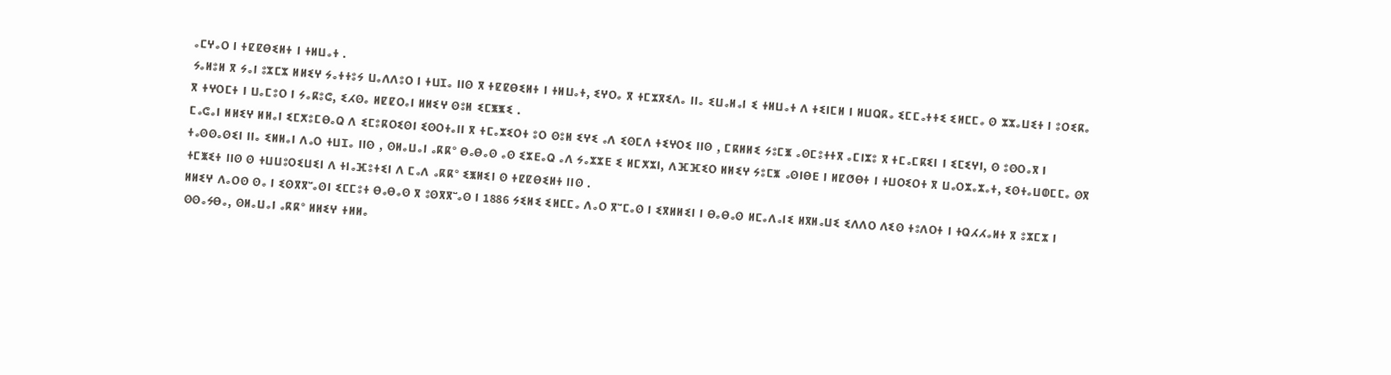ⴰⵎⵖⴰⵔ ⵏ ⵜⵇⵇⴱⵉⵍⵜ ⵏ ⵜⵍⵡⴰⵜ .
ⵢⴰⵍⵓⵍ ⴳ ⵢⴰⵏ ⵓⵣⵎⵣ ⵍⵍⵉⵖ ⵢⴰⵜⵜⵓⵢ ⵡⴰⴷⴷⵓⵔ ⵏ ⵜⵡⵊⴰ ⵏⵏⵙ ⴳ ⵜⵇⵇⴱⵉⵍⵜ ⵏ ⵜⵍⵡⴰⵜ, ⵉⵖⵔⴰ ⴳ ⵜⵎⵣⴳⵉⴷⴰ ⵏⵏⴰ ⵉⵡⴰⵍⴰⵏ ⵉ ⵜⵍⵡⴰⵜ ⴷ ⵜⵉⵏⵎⵍ ⵏ ⵍⵡⵕⴽⴰ ⵉⵎⵎⴰⵜⵜⵉ ⵉⵍⵎⵎⴰ ⵙ ⵣⵣⴰⵡⵉⵜ ⵏ ⵓⵔⵉⴽⴰ ⴳ ⵜⵖⵔⵎⵜ ⵏ ⵡⴰⵎⵓⵔ ⵏ ⵢⴰⴽⵓⵛ, ⵉⵃⵙⴰ ⵍⵇⵇⵔⴰⵏ ⵍⵍⵉⵖ ⵙⵓⵍ ⵉⵎⵥⵥⵉ .
ⵎⴰⵛⴰⵏ ⵍⵍⵉⵖ ⵍⵍⴰⵏ ⵉⵎⵅⵓⵎⴱⴰⵕ ⴷ ⵉⵎⵓⴽⵔⵉⵙⵏ ⵉⵙⵔⵜⴰⵏⵏ ⴳ ⵜⵎⴰⵣⵉⵔⵜ ⵓⵔ ⵙⵓⵍ ⵉⵖⵉ ⴰⴷ ⵉⵙⵎⴷ ⵜⵉⵖⵔⵉ ⵏⵏⵙ , ⵎⴽⵍⵍⵉ ⵢⵓⵎⵥ ⴰⵙⵎⵓⵜⵜⴳ ⴰⵎⵏⵣⵓ ⴳ ⵜⵎⴰⵎⴽⵉⵏ ⵏ ⵉⵎⵉⵖⵏ, ⵙ ⵓⵙⵔⴰⴳ ⵏ ⵜⴰⵙⵙⴰⵙⵉⵏ ⵏⵏⴰ ⵉⵍⵍⴰⵏ ⴷⴰⵔ ⵜⵡⵊⴰ ⵏⵏⵙ , ⵙⵍⴰⵡⴰⵏ ⴰⴽⴽ° ⴱⴰⴱⴰⵙ ⴰⵙ ⵉⵣⴹⴰⵕ ⴰⴷ ⵢⴰⵣⵣⴹ ⵉ ⵍⵎⵅⵣⵏ, ⴷⴼⴼⵉⵔ ⵍⵍⵉⵖ ⵢⵓⵎⵥ ⴰⵙⵏⴱⴹ ⵏ ⵍⵇⵚⴱⵜ ⵏ ⵜⵡⵔⵉⵔⵜ ⴳ ⵡⴰⵔⵣⴰⵣⴰⵜ, ⵉⵙⵜⴰⵡⵀⵎⵎⴰ ⵙⴳ ⵜⵎⵥⵉⵜ ⵏⵏⵙ ⵙ ⵜⵡⵡⵓⵔⵉⵡⵉⵏ ⴷ ⵜⵏⴰⴼⵓⵜⵉⵏ ⴷ ⵎⴰⴷ ⴰⴽⴽ° ⵉⵥⵍⵉⵏ ⵙ ⵜⵇⵇⴱⵉⵍⵜ ⵏⵏⵙ .
ⵍⵍⵉⵖ ⴷⴰⵔⵙ ⵙⴰ ⵏ ⵉⵙⴳⴳⵯⴰⵙⵏ ⵉⵎⵎⵓⵜ ⴱⴰⴱⴰⵙ ⴳ ⵓⵙⴳⴳⵯⴰⵙ ⵏ 1886 ⵢⵉⵍⵉ ⵉⵍⵎⵎⴰ ⴷⴰⵔ ⴳⵯⵎⴰⵙ ⵏ ⵉⴳⵍⵍⵉⵏ ⵏ ⴱⴰⴱⴰⵙ ⵍⵎⴰⴷⴰⵏⵉ ⵍⴳⵍⴰⵡⵉ ⵉⴷⴷⵔ ⴷⵉⵙ ⵜⵓⴷⵔⵜ ⵏ ⵜⵕⵃⵃⴰⵍⵜ ⴳ ⵓⵣⵎⵣ ⵏ ⵙⵙⴰⵢⴱⴰ, ⵙⵍⴰⵡⴰⵏ ⴰⴽⴽ° ⵍⵍⵉⵖ ⵜⵍⵍⴰ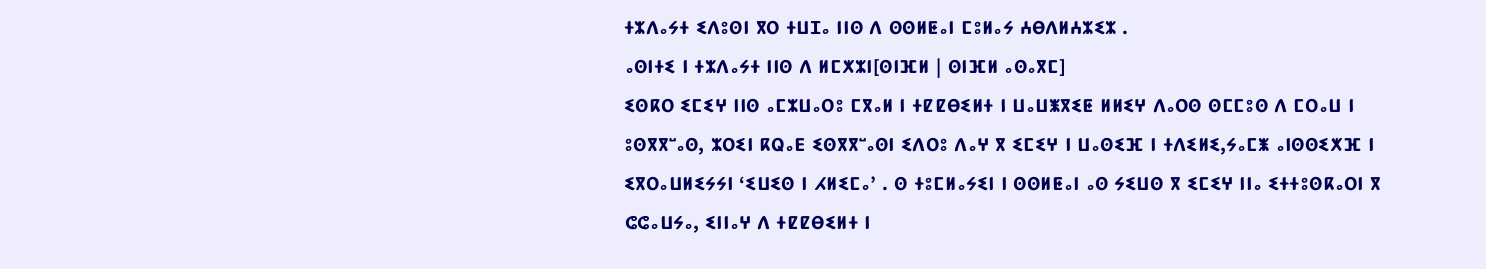ⵜⵣⴷⴰⵢⵜ ⵉⴷⵓⵙⵏ ⴳⵔ ⵜⵡⵊⴰ ⵏⵏⵙ ⴷ ⵙⵙⵍⵟⴰⵏ ⵎⵓⵍⴰⵢ ⵄⴱⴷⵍⵄⵣⵉⵣ .
ⴰⵙⵏⵜⵉ ⵏ ⵜⵣⴷⴰⵢⵜ ⵏⵏⵙ ⴷ ⵍⵎⵅⵣⵏ[ⵙⵏⴼⵍ | ⵙⵏⴼⵍ ⴰⵙⴰⴳⵎ]
ⵉⵙⴽⵔ ⵉⵎⵉⵖ ⵏⵏⵙ ⴰⵎⵣⵡⴰⵔⵓ ⵎⴳⴰⵍ ⵏ ⵜⵇⵇⴱⵉⵍⵜ ⵏ ⵡⴰⵡⵥⴳⵉⵟ ⵍⵍⵉⵖ ⴷⴰⵔⵙ ⵙⵎⵎⵓⵙ ⴷ ⵎⵔⴰⵡ ⵏ ⵓⵙⴳⴳⵯⴰⵙ, ⵣⵔⵉⵏ ⴽⵕⴰⴹ ⵉⵙⴳⴳⵯⴰⵙⵏ ⵉⴷⵔⵓ ⴷⴰⵖ ⴳ ⵉⵎⵉⵖ ⵏ ⵡⴰⵙⵉⴼ ⵏ ⵜⴷⵉⵍⵉ,ⵢⴰⵎⵥ ⴰⵏⵙⵙⵉⵅⴼ ⵏ ⵉⴳⵔⴰⵡⵍⵉⵢⵢⵏ ‘ⵉⵡⵉⵙ ⵏ ⵃⵍⵉⵎⴰ’ . ⵙ ⵜⵓⵎⵍⴰⵢⵉⵏ ⵏ ⵙⵙⵍⵟⴰⵏ ⴰⵙ ⵢⵉⵡⵙ ⴳ ⵉⵎⵉⵖ ⵏⵏⴰ ⵉⵜⵜⵓⵙⴽⴰⵔⵏ ⴳ ⵛⵛⴰⵡⵢⴰ, ⵉⵏⵏⴰⵖ ⴷ ⵜⵇⵇⴱⵉⵍⵜ ⵏ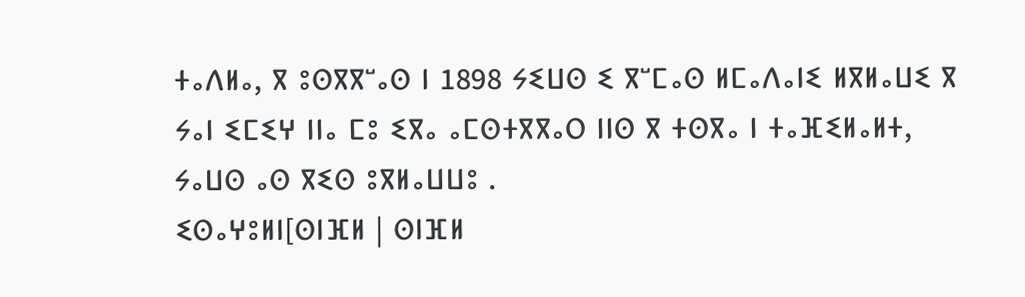ⵜⴰⴷⵍⴰ, ⴳ ⵓⵙⴳⴳⵯⴰⵙ ⵏ 1898 ⵢⵉⵡⵙ ⵉ ⴳⵯⵎⴰⵙ ⵍⵎⴰⴷⴰⵏⵉ ⵍⴳⵍⴰⵡⵉ ⴳ ⵢⴰⵏ ⵉⵎⵉⵖ ⵏⵏⴰ ⵎⵓ ⵉⴳⴰ ⴰⵎⵙⵜⴳⴳⴰⵔ ⵏⵏⵙ ⴳ ⵜⵙⴳⴰ ⵏ ⵜⴰⴼⵉⵍⴰⵍⵜ, ⵢⴰⵡⵙ ⴰⵙ ⴳⵉⵙ ⵓⴳⵍⴰⵡⵡⵓ .
ⵉⵙⴰⵖⵓⵍⵏ[ⵙⵏⴼⵍ | ⵙⵏⴼⵍ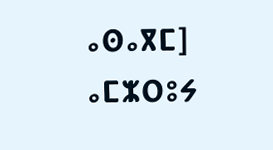ⴰⵙⴰⴳⵎ]
ⴰⵎⵣⵔⵓⵢ